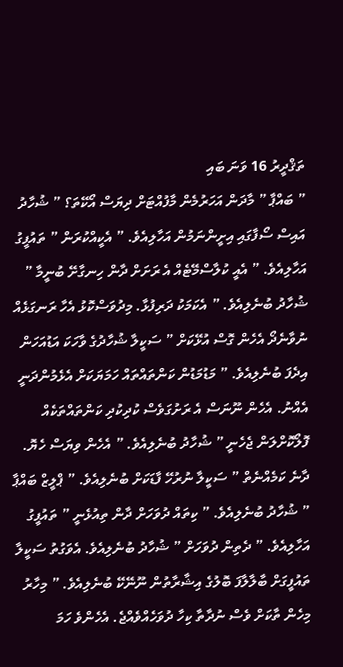ތަޤްދީރު 16 ވަނަ ބައި
” ބައްޕާ ” މާދަން އަހަރުމެން މާފުއްޓަށް ދިޔަސް އޯކޭތަ؟ ” ޝުހާދު އައިސް ސޯފާގައި އިށީންނަމުން އަހާލިއެވެ. ” އެކީއްކުރަން ” ތައުފީގު އަހާލިއެވެ. ” އެއީ ކުލާސްމޭޓެއް އެ ރަށަށް ދާން ހިނގާށޭ ބުނީމާ ” ޝުހާދު ބުނެލިއެވެ. ” އެކަމަކު ދަރިފުޅާ. މިދުވަސްކޮޅު އެހާ ރަނގަޅެއް ނުވާނެދޯ އެހެން ގޮސް އުޅޭކަށް ” ސަކީލާ ޝުހާދުގެ ވާހަކަ އަޑުއަހަން އިދެފަ ބުނެލިއެވެ. ” މަޑުމަޑުން ކަންތައްތައް ހަމަޔަކަށް އެޅެމުންދަނީ އެއްނު. އެހެން ނޫނަސް އެ ރަށުގަވެސް ކުދިކުދި ކަންތައްތަކެއް ފޮލޯކޮށްލަން ޖެހެނީ ” ޝުހާދު ބުނެލިއެވެ. ” އެހެން ވިޔަސް ހެޔޮ. ދާނެ ކަމެއްނެތް ” ސަކީލާ ނުރުހޭ ފާޑަކަށް ބުނެލިއެވެ. ” ޕްލީޒް ބައްޕާ ” ޝުހާދު ބުނެލިއެވެ. ” ކިތައް ދުވަހަށް ދާން ތިއުޅެނީ ” ތައުފީގު އަހާލިއެވެ. ” ދެތިން ދުވަހަށް ” ޝުހާދު ބުނެލިއެވެ. އެވަގުތު ސަކީލާ ތައުފީގަށް ބާލާލާފަ ބޮލުގެ އިޝާރާތުން ނޫނޭކޭ ބުނެލިއެވެ. ” މިހާރު މިހެން ތާކަށް ވެސް ނުދާތާ ކިހާ ދުވަހެއްވެއްޖެ. އެހެންވެ ހަމަ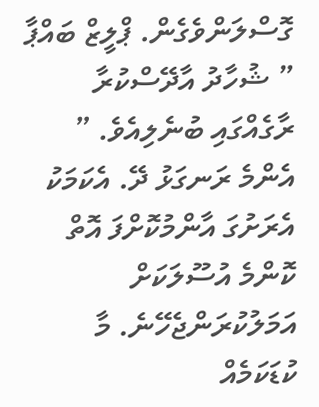ގޮސްލަންވެގެން. ޕްލީޒް ބައްޕާ ” ޝުހާދު އާދޭސްކުރާ ރާގެއްގައި ބުނެލިއެވެ. ” އެންމެ ރަނގަޅު ދޭ. އެކަމަކު އެރަށުގަ އާންމުކޮށްފަ އޮތް ކޮންމެ އުސޫލަކަށް އަމަލުކުރަންޖެހޭނެ. މާ ކުޑަކަމެއް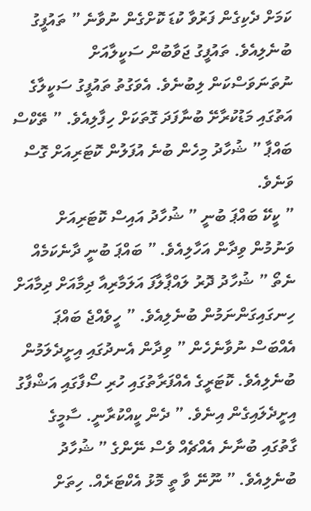ކަމަށް ދެކިގެން ފަރުވާ ކުޑަ ކޮށްގެން ނުވާނެ ” ތައުފީގު ބުނެލިއެވެ. ތައުފީގު ޖަވާބުން ސަކީލާއަށް ނުތަނަވަސްކަން ލިބުނެވެ. އެވަގުތު ތައުފީގު ސަކީލާގެ އަތުގައި މަޑުކުރާށޭ ބުނާފަދަ ގޮތަކަށް ހިފާލިއެވެ. ” ތޭކްސް ބައްޕާ ” ޝުހާދު މިހެން ބުނެ އުފަލުން ކޮޓަރިއަށް ގޮސް ވަނެވެ.
” ކީކޭ ބައްޕަ ބުނީ ” ޝުހާދު އައިސް ކޮޓަރިއަށް ވަނުމުން ވިދާން އަހާލިއެވެ. ” ބައްޕަ ބުނީ ދާނެކަމެއް ނެތޯ ” ޝުހާދު ދޮރު ލައްޕާލާފަ އަލަމާރިއާ ދިމާއަށް ދިމާއަށް ހިނގައިގަންނަމުން ބުނެލިއެވެ. ” ހީވެއްޖެ ބައްޕަ އެއްބަސް ނުވާނެހެން ” ވިދާން އެނދުގައި އިށީދެލަމުން ބުނެލިއެވެ. ކޮޓަރީގެ އެއްފަރާތުގައި ހުރި ސޯފާގައި އަޝްފާގު އިށީދެލައިގެން އިނެވެ. ” ދެން ކީއްކުރާނީ. ސާމީގެ ގާތުގައި ބުނާނެ އެއްޗެއް ވެސް ނޭންގެ ” ޝުހާދު ބުނެލިއެވެ. ” ނޫނޭ ވާ ތީ މޮޅު އެކްޓަރެއް. ހިތަށް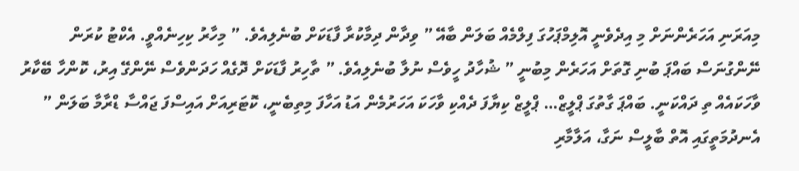މިއަރަނި އަހަރެންނަށް މި އިދެވެނީ އޮލިމްޕަހުގަ ފިލްމެއް ބަލަން ބާއޭ ” ވިދާން ދިމާކުރާ ފާޑަކަށް ބުނެލިއެވެ. ” މިހާރު ކިހިނެއްވީ. އެކްޓު ކުރަން ނޭންގުނަސް ބައްޕަ ބުނި ގޮތަށް އަހަރެން މިބުނީ ” ޝުހާދު ހީވެސް ނުލާ ބުނެލިއެވެ. ” ތާހިރު ފާޑަކަށް ދޮގެއް ހަދަންވެސް ނޭންގޭ އިރު، ކޮންހާ ބޭކާރު ވާހަކައެއް ތި ދައްކަނީ. ބައްޕަ ގާތުގަ ޕްލީޒް… ޕްލީޒް ކިޔާފަ ދެއްކި ވާހަކަ އަހަރުމެން އަޑު އަހާފަ މިތިބެނީ، ކޮޓަރިއަށް އައިސްފަ ޖައްސާ ޑްރާމާ ބަލަން ” އެނދުމަތީގައި އޮތް ބާލީސް ނަގާ، އަލާމާރި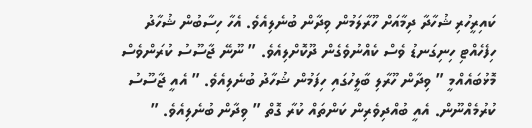ކައިރީހުރި ޝުހާދާ ދިމާއަށް ހޫރާލަމުން ވިދާން ބުނެލިއެވެ. އެހާ ހިސާބުން ޝުހާދު ހިފެހެއްޓި ހިނިގަނޑު ވެސް ކެއްނުވެގެން ދޫކޮށްލިއެވެ. ” ނޫނޭ ޖާސޫސު ކުރަންވެސް މޮޅުބައެއްމީ ” ވިދާން ހޫރާލި ބާލީހުގައި ހިފަމުން ޝުހާދު ބުނެލިއެވެ. ” އެއީ ޖާސޫސު ކުރުމެއްނޫން. އެއީ ބުއްދިވެރިން ކަންތައް ކުރާ ގޮތް ” ވިދާން ބުނެލިއެވެ. ”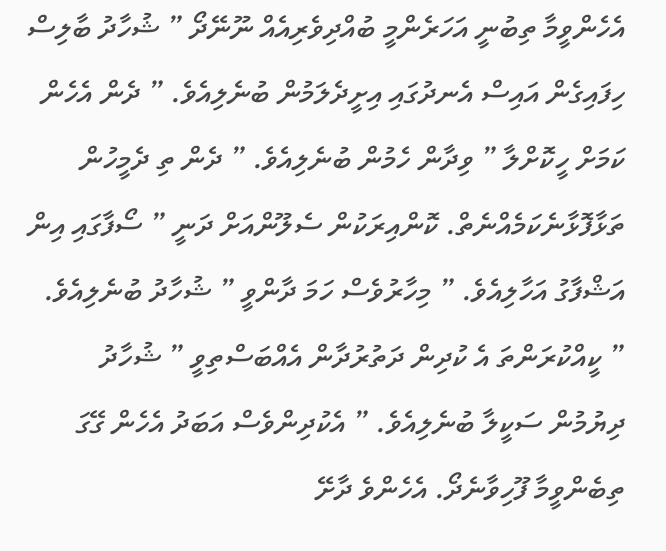އެހެންވީމާ ތިބުނީ އަހަރެންމީ ބުއްދިވެރިއެއް ނޫނޭދޯ ” ޝުހާދު ބާލިސް ހިފައިގެން އައިސް އެނދުގައި އިށީދެލަމުން ބުނެލިއެވެ. ” ދެން އެހެން ކަމަށް ހީކޮށްލާ ” ވިދާން ހެމުން ބުނެލިއެވެ. ” ދެން ތި ދެމީހުން ތަޅާފޮޅާނެކަމެއްނެތް. ކޮންއިރަކުން ސެލޫންއަށް ދަނީ ” ސޯފާގައި އިން އަޝްފާގު އަހާލިއެވެ. ” މިހާރުވެސް ހަމަ ދާންވީ ” ޝުހާދު ބުނެލިއެވެ.
” ކީއްކުރަންތަ އެ ކުދިން ދަތުރުދާން އެއްބަސްތިވީ ” ޝުހާދު ދިޔުމުން ސަކީލާ ބުނެލިއެވެ. ” އެކުދިންވެސް އަބަދު އެހެން ގޭގަ ތިބެންވީމާ ފޫހިވާނެދޯ. އެހެންވެ ދާށޭ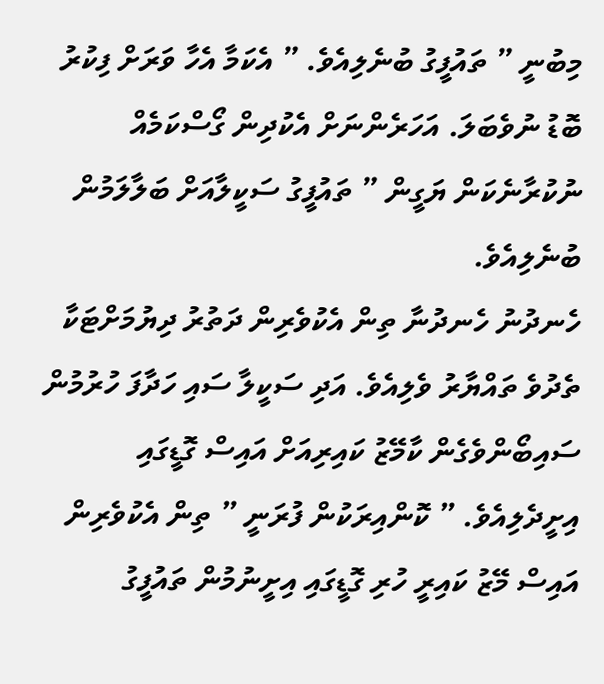މިބުނީ ” ތައުފީގު ބުނެލިއެވެ. ” އެކަމާ އެހާ ވަރަށް ފިކުރު ބޮޑު ނުވެބަލަ. އަހަރެންނަށް އެކުދިން ގޯސްކަމެއް ނުކުރާނެކަން ޔަގީން ” ތައުފީގު ސަކީލާއަށް ބަލާލަމުން ބުނެލިއެވެ.
ހެނދުނު ހެނދުނާ ތިން އެކުވެރިން ދަތުރު ދިޔުމަށްޓަކާ ތެދުވެ ތައްޔާރު ވެލިއެވެ. އަދި ސަކީލާ ސައި ހަދާފަ ހުރުމުން ސައިބޯންވެގެން ކާމޭޒު ކައިރިއަށް އައިސް ގޮޑީގައި އިށީދެލިއެވެ. ” ކޮންއިރަކުން ފުރަނީ ” ތިން އެކުވެރިން އައިސް މޭޒު ކައިރީ ހުރި ގޮޑީގައި އިށީނުމުން ތައުފީގު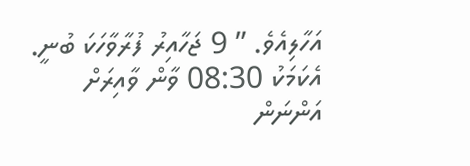އަހާލިއެވެ. ” 9 ޖަހާއިރު ފުރާވާހަކަ ބުނީ. އެކަމަކު 08:30 ވާން ވާއިރަށް އަންނަން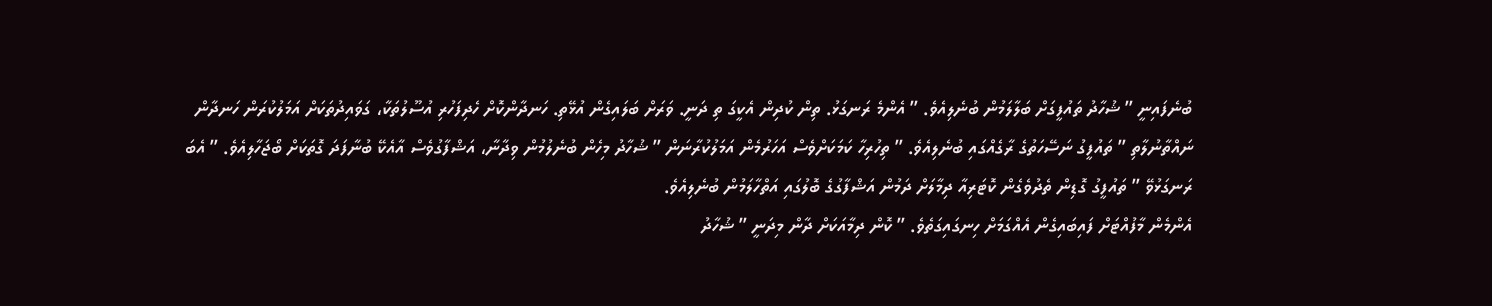ބުނެފައިނީ ” ޝުހާދު ތައުފީގަށް ބަލާލަމުން ބުނެލިއެވެ. ” އެންމެ ރަނގަޅު. ތިން ކުދިން އެކީގަ ތި ދަނީ. ވަރަށް ބަލައިގެން އުޅޭތި. ހަނދާންކޮށް ހެދިފަހުރި އުސޫލުތަކާ، ގަވައިދުތަކަށް އަމަލުކުރަން ހަނދާން ނައްތާނުލާތި ” ތައުފީގު ނަސޭހަތުގެ ރާގެއްގައި ބުނެލިއެވެ. ” ތިހުރިހާ ކަމަކަށްވެސް އަހަރުމެން އަމަލުކުރާނަން ” ޝުހާދު މިހެން ބުނެލުމުން ވިދާނާ، އަޝްފާގުވެސް އާއެކޭ ބުނާފަދަ ގޮތަކަށް ބޯޖަހާލިއެވެ. ” އެބަ ރަނގަޅުވޭ ” ތައުފީގު ގޮޑިން ތެދުވެގެން ކޮޓަރިއާ ދިމާލަށް ދަމުން އަޝްފާގުގެ ބޮލުގައި އަތްހާލަމުން ބުނެލިއެވެ.
އެންމެން މާފުއްޓަށް ފައިބައިގެން އެއްގަމަށް ހިނގައިގަތެވެ. ” ކޮން ދިމާއަކަށް ދާން މިދަނީ ” ޝުހާދު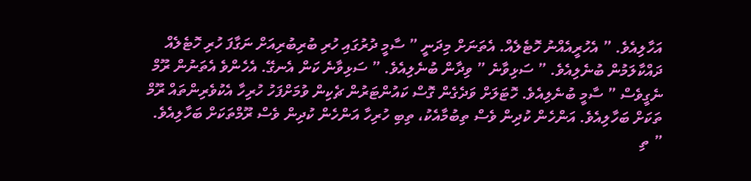އަހާލިއެވެ. ” އެހުރީއެއްނު ހޮޓެލެއް. އެތަނަށް މިދަނީ ” ސާމީ ދުރުގައި ހުރި ބުރިބުރިއަށް ނަގާފަ ހުރި ހޮޓެލެއް ދައްކާލަމުން ބުނެލިއެވެ. ” ސަޅިވާނެ ” ވިދާން ބުނެލިއެވެ. ” ސަޅިވާނެ ކަން އެނގޭ. އެހެންވެ އެތަނުން ރޫމް ނެގީވެސް ” ސާމީ ބުނެލިއެވެ. ހޮޓަލަށް ވަދެގެން ގޮސް ކައުންޓަރުން ޗެކިން ވުމަށްފަހު ހުރިހާ އެކުވެރިންތައް ރޫމް ތަކަށް ބަހާލިއެވެ. އަންހެން ކުދިން ވެސް ތިބުމާއެކު، ތިބި ހުރިހާ އަންހެން ކުދިން ވެސް ރޫމްތަކަށް ބަހާލިއެވެ. ” ތި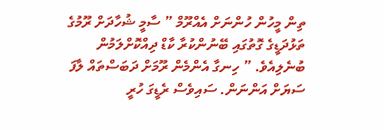ތިން މީހުން ހުންނަށް އެއްރޫމް ” ސާމީ ޝުހާދަށް ރޫމުގެ ތަޅުދަޑީގެ ގޮތުގައި ބޭނުންކުރާ ކާޑް ދިއްކޮށްލަމުން ބުނެލިއެވެ. ” ހިނގާ އެންމެން ރޫމަށް ދަބަސްތައް ލާފަ ސަޔަށް އަންނަން. ސައިވެސް ރެޑީގަ ހުރީ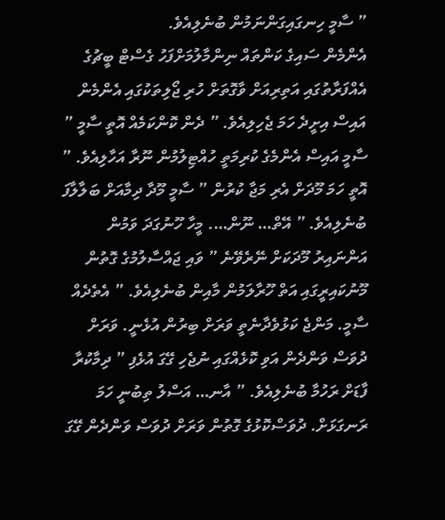” ސާމީ ހިނގައިގަންނަމުން ބުނެލިއެވެ.
އެންމެން ސައިގެ ކަންތައް ނިންމާލުމަށްފަހު ގެސްޓް ބީޗުގެ އެއްފަރާތުގައި އަތިރިއަށް ވާގޮތަށް ހުރި ޖޯލިތަކުގައި އެންމެން އައިސް އިށީދެ ހަމަ ޖެހިލިއެވެ. ” ދެން ކޮންކަމެއް އޮތީ ސާމީ ” ސާމީ އައިސް އެންމެގެ ކުރިމަތީ ހުއްޓިލުމުން ނޫރާ އަހާލިއެވެ. ” އޮތީ ހަމަ މޫދަށް އެރި މަޖާ ކުރުން ” ސާމީ މޫދާ ދިމާއަށް ބަލާލާފަ ބުނެލިއެވެ. ” އޭތް… ނޫން…. މީހާ ހޫނުގަދަ ވަމުން އަންނައިރު މޫދަކަށް ނޭރެވޭނެ ” ވައި ޖައްސާލުމުގެ ގޮތުން މޫނުކައިރީގައި އަތް ހޫރާލަމުން މާއިން ބުނެލިއެވެ. ” އެތެދެއް ސާމީ. މަންޖެ ކަޅުވެދާނެތީ ވަރަށް ބިރުން އުޅެނީ. ވަރަށް ދުވަސް ވަންދެން އަވި ކޮޅެއްގައި ނުޖެހި ގޭގަ އުޅެފި ” ދިމާކުރާ ފާޑަށް ރަހުމާ ބުނެލިއެވެ. ” އާނ… އަސްލު ތިބުނީ ހަމަ ރަނގަޅަށް. ދުވަސްކޮޅުގެ ގޮތުން ވަރަށް ދުވަސް ވަންދެން ގޭގަ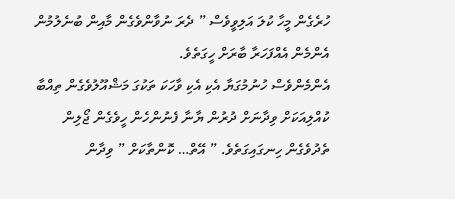ހުރެގެން މީހާ ކުލަ އަލިވީވެސް ” ދެރަ ނުވާންވެގެން މާއިން ބުނެލުމުން އެންމެން އެއްފަހަރާ ބާރަށް ހީގަތެވެ.
އެންމެންވެސް ހުނުމުގަޔާ އެކި އެކި ވާހަކަ ތަކުގަ މަޝްއޫލުވެގެން ތިއްބާ ކުއްލިއަކަށް ވިދާނަށް ދުރުން ޔާނާ ފެނުންހެން ހީވެގެން ޖޯލިން ތެދުވެގެން ހިނގައިގަތެވެ. ” އޭތް… ކޮންތާކަށް ” ވިދާން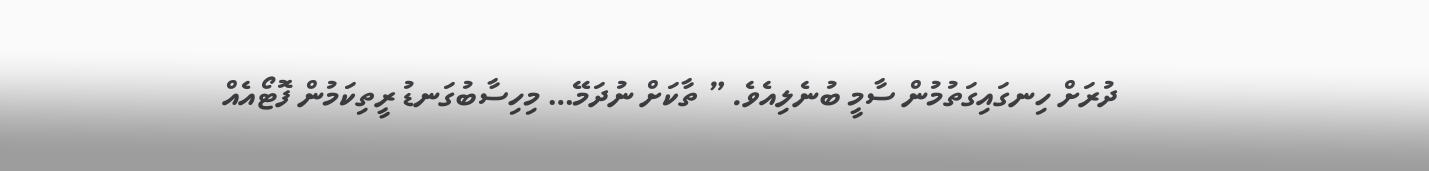ދުރަށް ހިނގައިގަތުމުން ސާމީ ބުނެލިއެވެ. ” ތާކަށް ނުދަމޭ… މިހިސާބުގަނޑު ރީތިކަމުން ފޮޓޯއެއް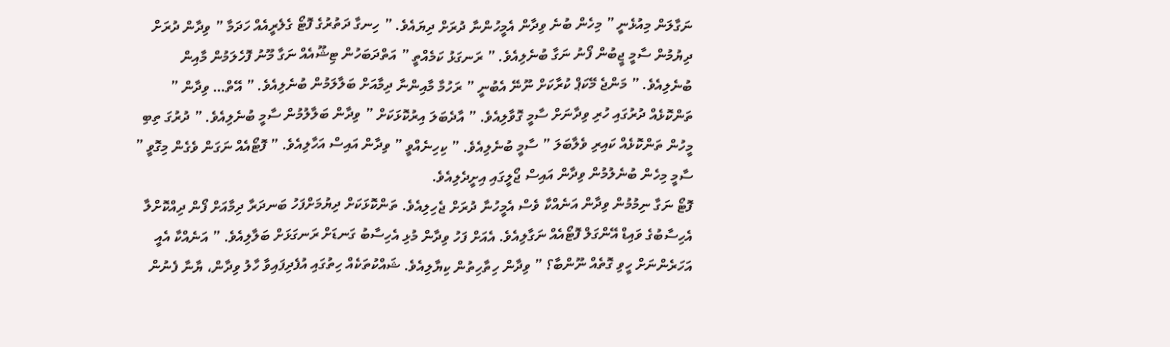ނަގާލަން މިއުޅެނީ ” މިހެން ބުނެ ވިދާން އެމީހުންނާ ދުރަށް ދިޔައެވެ. ” ހިނގާ ދަތުރުގެ ފޮޓޯ ގެލެރީއެއް ހަދަމާ ” ވިދާން ދުރަށް ދިޔުމުން ސާމީ ޖީބުން ފޯނު ނަގާ ބުނެލިއެވެ. ” ރަނގަޅު ކަމެއްތީ ” އަތްދަބަހުން ޓިޝޫއެއް ނަގާ މޫނު ފޮހެލަމުން މާއިން ބުނެލިއެވެ. ” މަންޖެ މޭކަޕް ކުރާކަށް ނޫނޭ އެބުނީ ” ރަހުމާ މާއިންނާ ދިމާއަށް ބަލާލަމުން ބުނެލިއެވެ. ” އޭތް… ވިދާން ” ތަންކޮޅެއް ދުރުގައި ހުރި ވިދާނަށް ސާމީ ގޮވާލިއެވެ. ” އާދެބަލަ އިރުކޮޅަކަށް ” ވިދާން ބަލާލުމުން ސާމީ ބުނެލިއެވެ. ” ދުރުގަ ތިބި މީހުން ތަންކޮޅެއް ކައިރި ވެލާބަލަ ” ސާމީ ބުނެލިއެވެ. ” ކިހިނެއްވީ ” ވިދާން އައިސް އަހާލިއެވެ. ” ފޮޓޯއެއް ނަގަން ވެގެން މިގޮވީ ” ސާމީ މިހެން ބުނެލުމުން ވިދާން އައިސް ޖޯލީގައި އިށީދެލިއެވެ.
ފޮޓޯ ނަގާ ނިމުމުން ވިދާން އަނެއްކާ ވެސް އެމީހުނާ ދުރަށް ޖެހިލިއެވެ. ތަންކޮޅަކަށް ދިޔުމަށްފަހު ބަނދަރާ ދިމާއަށް ފޯން ދިއްކޮށްލާ އެހިސާބުގެ ވައިޑް އޭންގަލް ފޮޓޯއެއް ނަގާލިއެވެ. އެއަށް ފަހު ވިދާން މުޅި އެހިސާބު ގަނޑަށް ރަނގަޅަށް ބަލާލިއެވެ. ” އަނެއްކާ އެއީ އަހަރެންނަށް ހީވި ގޮތެއް ނޫންބާ؟ ” ވިދާން ހިތާހިތުން ކިޔާލިއެވެ. ޝައްކުތަކެއް ހިތުގައި އުފެދިފައިވާ ހާލު ވިދާން، ޔާނާ ފެނުން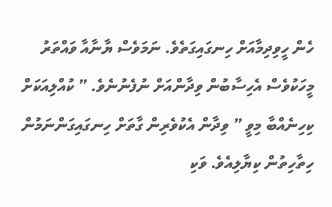ހެން ހީވިދިމާއަށް ހިނގައިގަތެވެ. ނަމަވެސް ޔާނާއާ ވައްތަރު މީހަކުވެސް އެހިސާބުން ވިދާންއަށް ނުފެނުނެވެ. ” ކުއްލިއަކަށް ކިހިނެއްބާ މިވީ ” ވިދާން އެކުވެރިން ގާތަށް ހިނގައިގަންނަމުން ހިތާހިތުން ކިޔާލިއެވެ. ވަކި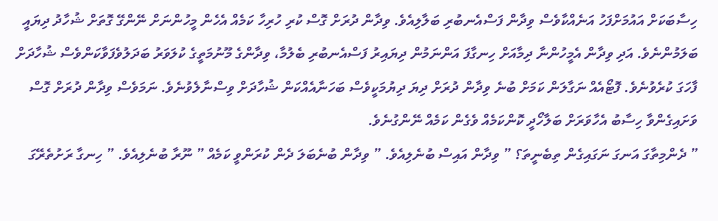ހިސާބަކަށް އައުމަށްފަހު އަނެއްކާވެސް ވިދާން ފަސްއެނބުރި ބަލާލިއެވެ. ވިދާން ދުރަށް ގޮސް ކުރި ހުރިހާ ކަމެއް އެހެން މީހުންނަށް ނޭންގޭ ގޮތަށް ޝުހާދު ދިޔައީ ބަލަމުންނެވެ. އަދި ވިދާން އެމީހުންނާ ދިމާއަށް ހިނގާފަ އަންނަމުން ދިޔައިރު ފަސްއެނބުރި ބެލުމާ، ވިދާންގެ މޫނުމަތީގެ ކުލަވަރު ބަދަލުވެފަވާކަންވެސް ޝުހާދަށް ފާހަގަ ކުރެވުނެވެ. ފޮޓޯއެއް ނަގާލަން ކަމަށް ބުނެ ވިދާން ދުރަށް ދިޔަ ދިޔުމަކީވެސް ބަހަނާއެއްކަން ޝުހާދަށް ވިސްނާލެވުނެވެ. ނަމަވެސް ވިދާން ދުރަށް ގޮސް ވަށައިގެންވާ ހިސާބު އެހާވަރަށް ބަލާހޯދީ ކޮންކަމެއް ވެގެން ކަމެއް ނޭންގުނެވެ.
” ދެންމިތާގަ އަނގަ ނަގައިގެން ތިބެނީތަ؟ ” ވިދާން އައިސް ބުނެލިއެވެ. ” ވިދާން ބުނެބަލަ ދެން ކުރަންވީ ކަމެއް ” ނޫރާ ބުނެލިއެވެ. ” ހިނގާ ރަށުތެރޭގަ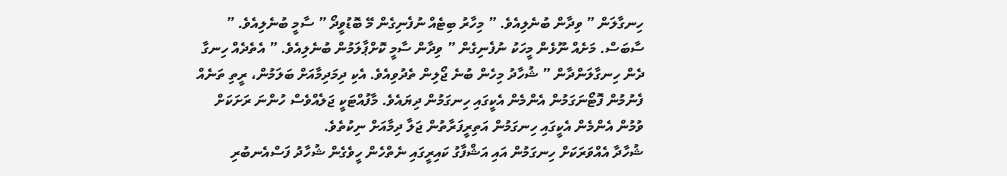ހިނގާލަން ” ވިދާން ބުނެލިއެވެ. ” މިހާރު ބިޓެއް ނުފެނިގެން މޭ ބޮޑުވީދޯ ” ސާމީ ބުނެލިއެވެ. ” ސާބަސް. މަށެއް ނޫޅެން މީހަކު ނުފެނިގެން ” ވިދާން ސާމީ ކޮށްޕާލަމުން ބުނެލިއެވެ. ” އެތެދެއް ހިނގާ ދެން ހިނގާލަންދާން ” ޝުހާދު މިހެން ބުނެ ޖޯލިން ތެދުވިއެވެ. އެކި ދިމަދިމާއަށް ބަލަމުން، ރީތި ތަނެއް ފެނުމުން ފޮޓޯނަގަމުން އެންމެން އެކީގައި ހިނގަމުން ދިޔައެވެ. މާފުއްޓަކީ ޖަލެއްވެސް ހުންނަ ރަށަކަށް ވުމުން އެންމެން އެކީގައި ހިނގަމުން އަތިރީފަރާތުން ޖަލާ ދިމާއަށް ނިކުތެވެ.
ޝުހާދާ އެއްވަރަކަށް ހިނގަމުން އައި އަޝްފާގު ކައިރީގައި ނެތްހެން ހީވެގެން ޝުހާދު ފަސްއެނބުރި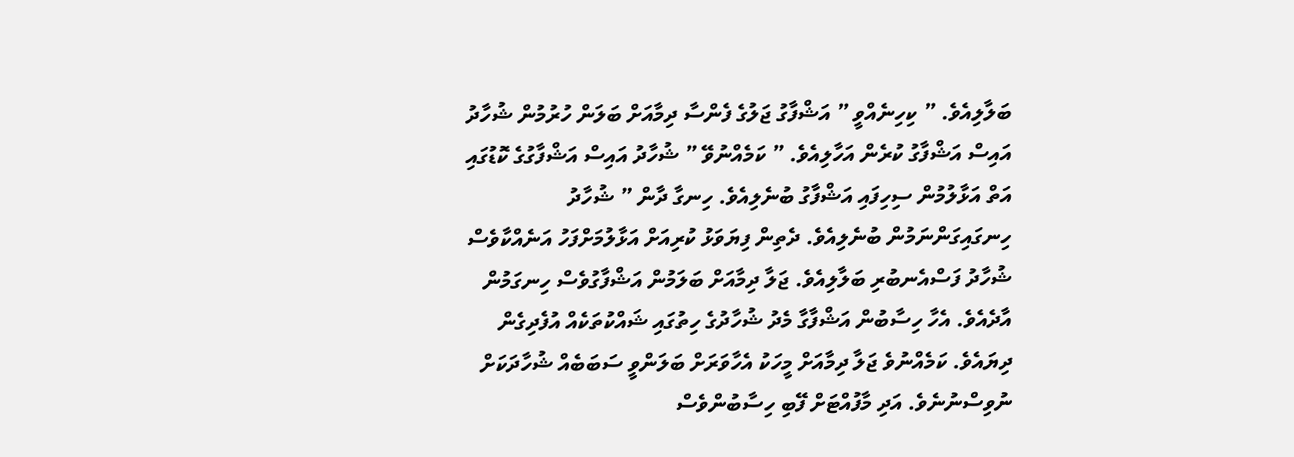ބަލާލިއެވެ. ” ކިހިނެއްވީ ” އަޝްފާގު ޖަލުގެ ފެންސާ ދިމާއަށް ބަލަން ހުރުމުން ޝުހާދު އައިސް އަޝްފާގު ކުރެން އަހާލިއެވެ. ” ކަމެއްނުވޭ ” ޝުހާދު އައިސް އަޝްފާގުގެ ކޮޑުގައި އަތް އަޅާލުމުން ސިހިފައި އަޝްފާގު ބުނެލިއެވެ. ހިނގާ ދާން ” ޝުހާދު ހިނގައިގަންނަމުން ބުނެލިއެވެ. ދެތިން ފިޔަވަޅު ކުރިއަށް އަޅާލުމަށްފަހު އަނެއްކާވެސް ޝުހާދު ފަސްއެނބުރި ބަލާލިއެވެ. ޖަލާ ދިމާއަށް ބަލަމުން އަޝްފާގުވެސް ހިނގަމުން އާދެއެވެ. އެހާ ހިސާބުން އަޝްފާގާ މެދު ޝުހާދުގެ ހިތުގައި ޝައްކުތަކެއް އުފެދިގެން ދިޔައެވެ. ކަމެއްނުވެ ޖަލާ ދިމާއަށް މީހަކު އެހާވަރަށް ބަލަންވީ ސަބަބެއް ޝުހާދަކަށް ނުވިސްނުނެވެ. އަދި މާފުއްޓަށް ފޭބި ހިސާބުންވެސް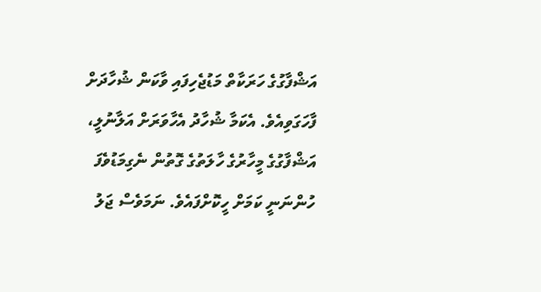އަޝްފާގުގެ ހަރަކާތް މަޑުޖެހިފައި ވާކަން ޝުހާދަށް ފާހަގަވިއެވެ. އެކަމާ ޝުހާދު އެހާވަރަށް އަލާނުލީ، އަޝްފާގުގެ މީހާރުގެ ހާލަތުގެ ގޮތުން ނެގިމަޑުވެފަ ހުންނަނީ ކަމަށް ހީކޮށްފައެވެ. ނަމަވެސް ޖަލު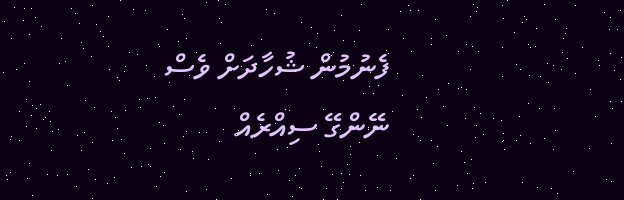ފެނުމުން ޝުހާދަށް ވެސް ނޭންގޭ ސިއްރެއް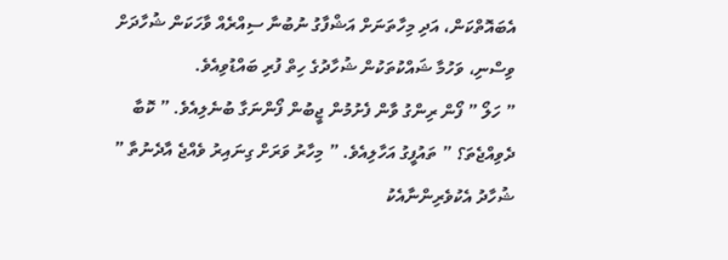އެބައޮތްކަން، އަދި މިހާތަނަށް އަޝްފާގު ނުބުނާ ސިއްރެއް ވާހަކަން ޝުހާދަށް ވިސްނި، ވަހުމާ ޝައްކުތަކުން ޝުހާދުގެ ހިތް ފުރި ބައްޑުވިއެވެ.
” ހަލޯ ” ފޯން ރިންގު ވާން ފެށުމުން ޖީބުން ފޯންނަގާ ބުނެލިއެވެ. ” ކޮބާ ދެވިއްޖެތަ؟ ” ތައުފީގު އަހާލިއެވެ. ” މިހާރު ވަރަށް ގިނައިރު ވެއްޖެ އާދެނުތާ ” ޝުހާދު އެކުވެރިންނާއެކު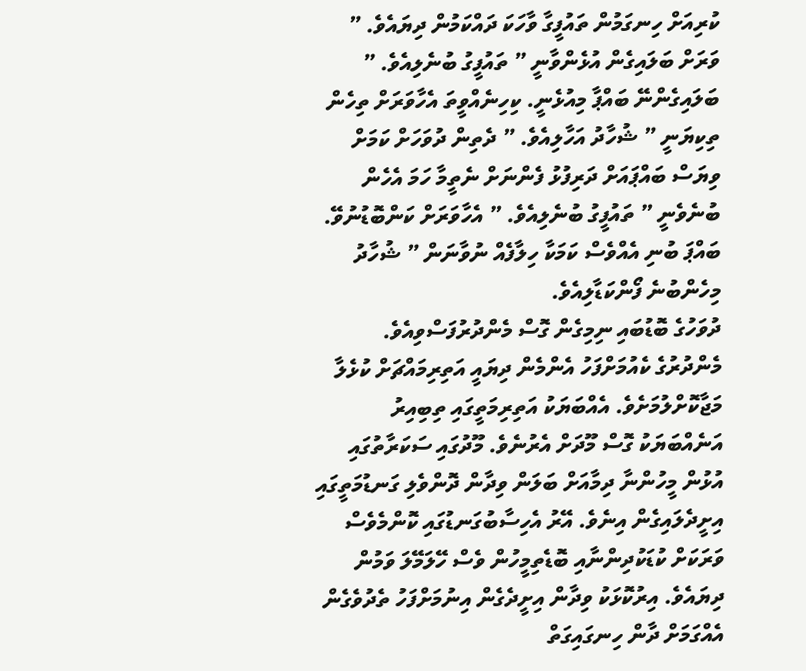ކުރިއަށް ހިނގަމުން ތައުފީގާ ވާހަކަ ދައްކަމުން ދިޔައެވެ. ” ވަރަށް ބަލައިގެން އުޅެންވާނީ ” ތައުފީގު ބުނެލިއެވެ. ” ބަލައިގެންނޭ ބައްޕާ މިއުޅެނީ. ކިހިނެއްވީތަ އެހާވަރަށް ތިހެން ތިކިޔަނީ ” ޝުހާދު އަހާލިއެވެ. ” ދެތިން ދުވަހަށް ކަމަށް ވިޔަސް ބައްޕައަށް ދަރިފުޅު ފެންނަށް ނެތީމާ ހަމަ އެހެން ބުނެވެނީ ” ތައުފީގު ބުނެލިއެވެ. ” އެހާވަރަށް ކަންބޮޑުނުވޭ. ބައްޕަ ބުނި އެއްވެސް ކަމަކާ ހިލާފެއް ނުވާނަން ” ޝުހާދު މިހެންބުނެ ފޯންކަޑާލިއެވެ.
ދުވަހުގެ ބޮޑުބައި ނިމިގެން ގޮސް މެންދުރުފަސްވިއެވެ. މެންދުރުގެ ކެއުމަށްފަހު އެންމެން ދިޔައީ އަތިރިމައްޗަށް ކުޅެލާ މަޖާކޮށްލުމަށެވެ. އެއްބަޔަކު އަތިރިމަތީގައި ތިބިއިރު އަނެއްބަޔަކު ގޮސް މޫދަށް އެރުނެވެ. މޫދުގައި ސަކަރާތުގައި އުޅުން މީހުންނާ ދިމާއަށް ބަލަން ވިދާން ދޮންވެލި ގަނޑުމަތީގައި އިށީދެލައިގެން އިނެވެ. އޭރު އެހިސާބުގަނޑުގައި ކޮންމެވެސް ވަރަކަށް ކުޑަކުދިންނާއި ބޮޑެތިމީހުން ވެސް ހޭލަމޭލަ ވަމުން ދިޔައެވެ. އިރުކޮޅަކު ވިދާން އިށީދެގެން އިނުމަށްފަހު ތެދުވެގެން އެއްގަމަށް ދާން ހިނގައިގަތް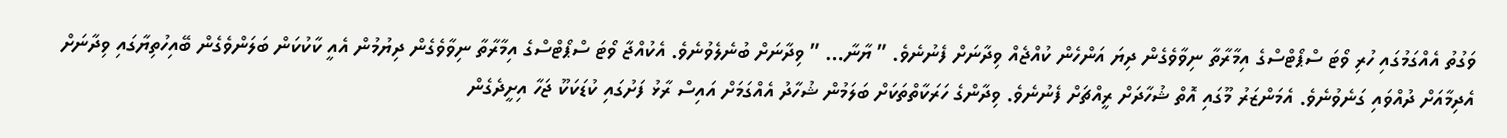ވަގުތު އެއްގަމުގައި ހުރި ވޯޓަ ސްޕޯޓްސްގެ އިމާރާތާ ނިވާވެގެން ދިޔަ އަންހެން ކުއްޖެއް ވިދާނަށް ފެނުނެވެ. ” ޔާނާ… ” ވިދާނަށް ބުނެލެވުނެވެ. އެކުއްޖާ ވޯޓަ ސްޕޯޓްސްގެ އިމާރާތާ ނިވާވެގެން ދިޔުމުން އެއީ ކާކުކަން ބަލަންވެގެން ބޭއިހުތިޔާގައި ވިދާނަށް އެދިމާއަށް ދުއްވައި ގަނެވުނެވެ. އެމަންޒަރު މޫގައި އޮތް ޝުހާދަށް ރީއްޗަށް ފެނުނެވެ. ވިދާންގެ ހަރަކާތްތަކަށް ބަލަމުން ޝުހާދު އެއްގަމަށް އައިސް ރާޅު ފަށުގައި ކުޑަކަކޫ ޖަހާ އިށީދެގެން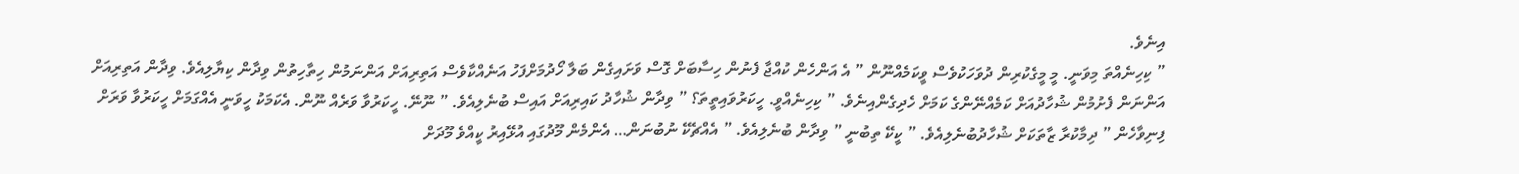އިނެވެ.
” ކިހިނެއްތަ މިވަނީ. މީ މީގެކުރިން ދުވަހަކުވެސް ވީކަމެއްނޫން ” އެ އަންހެން ކުއްޖާ ފެނުން ހިސާބަށް ގޮސް ވަށައިގެން ބަލާ ހޯދުމަށްފަހު އަނެއްކާވެސް އަތިރިއަށް އަންނަމުން ހިތާހިތުން ވިދާން ކިޔާލިއެވެ. ވިދާން އަތިރިއަށް އަންނަން ފެށުމުން ޝުހާދުއަށް ކަމެއްނޭންގެ ކަމަށް ހެދިގެންއިނެވެ. ” ކިހިނެއްވީ. ހީކަރުވައިތީތަ؟ ” ވިދާން ޝުހާދު ކައިރިއަށް އައިސް ބުނެލިއެވެ. ” ނޫނޭ. ހީކަރުވާ ވަރެއް ނޫން. އެކަމަކު ހީވަނީ އެއްގަމަށް ހީކަރުވާ ވަރަށް ފިނިވާހެން ” ދިމާކުރާ ޒާތަކަށް ޝުހާދުބުނެލިއެވެ. ” ކީކޭ ތިބުނީ ” ވިދާން ބުނެލިއެވެ. ” އެއްޗެކޭ ނުބުނަން… އެންމެން މޫދުގައި އުޅޭއިރު ކީއްވެ މޫދަށް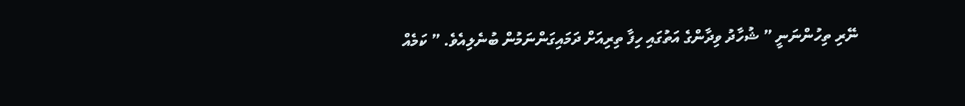ނޭރި ތިހުންނަނީ ” ޝުހާދު ވިދާންގެ އަތުގައި ހިފާ ތިރިއަށް ދަމައިގަންނަމުން ބުނެލިއެވެ. ” ކަމެއް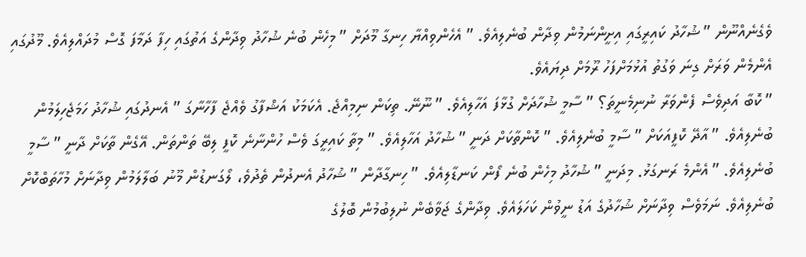ވެގެނެއްނޫން ” ޝުހާދު ކައިރީގައި އިށީންނަމުން ވިދާން ބުނެލިއެވެ. ” އެހެންވިއްޔާ ހިނގާ މޫދަށް ” މިހެން ބުނެ ޝުހާދު ވިދާންގެ އަތުގައި ހިފާ ދަމާފަ ގޮސް މުދައްލިއެވެ. މޫދުގައި އެންމެން ވަރަށް ގިނަ ވަގުތު އުޅުމަށްފަހު ރޫމަށް ދިޔައެވެ.
” ކޮބާ އަދިވެސް ފެންވަރާ ނުނިމެނީތަ؟ ” ސާމީ ޝުހާދަށް ގުޅާފަ އަހާލިއެވެ. ” ނޫނޭ. ތިކަން ނިމިއްޖެ. އެކަމަކު އަޝްފާގު ވެއްޖެ ފާހާނާގަ ” އެނދުގައި ޝުހާދު ހަމަޖެހިލަމުން ބުނެލިއެވެ. ” އާދޭ ކޮފީއަކަށް ” ސާމީ ބުނެލިއެވެ. ” ކޮންތާކަށް ދަނީ ” ޝުހާދު އަހާލިއެވެ. ” މިތާ ކައިރީގަ ވެސް ހުންނާނެ ކޮފީ ލިބޭ ތަންތަން. އޭގެން ތާކަށް ދާނީ ” ސާމީ ބުނެލިއެވެ. ” އެންމެ ރަނގަޅު. މިދަނީ ” ޝުހާދު މިހެން ބުނެ ފޯން ކަނޑާލިއެވެ. ” ހިނގާދާން ” ޝުހާދު އެނދުން ތެދުވެ، ލޯގަނޑުން މޫނު ބަލާލަމުން ވިދާނަށް މުހާތަބްކޮށް ބުނެލިއެވެ. ނަމަވެސް ވިދާނަށް ޝުހާދުގެ އަޑު ނީވުން ކަހަލައެވެ. ވިދާންގެ ޖަވާބެން ނުލިބުމުން ބޮލުގެ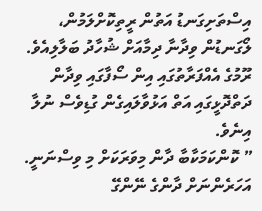އިސްތަށިގަނޑު އަތުން ރީތިކޮށްލަމުން، ލޯގަނޑުން ވިދާނާ ދިމާއަށް ޝުހާދު ބަލާލިއެވެ. ރޫމުގެ އެއްފަރާތުގައި އިން ސޯފާގައި ވިދާން ދަތްދޮޅީގައި އަތް އަޅުވާލައިގެން ގުޑިވެސް ނުލާ އިނެވެ.
” ކޮންކަމަކާބާ ދާން މިވަރަކަށް މި ވިސްނަނީ. އަހަރެންނަށް ދާންގެ ނޭންގޭ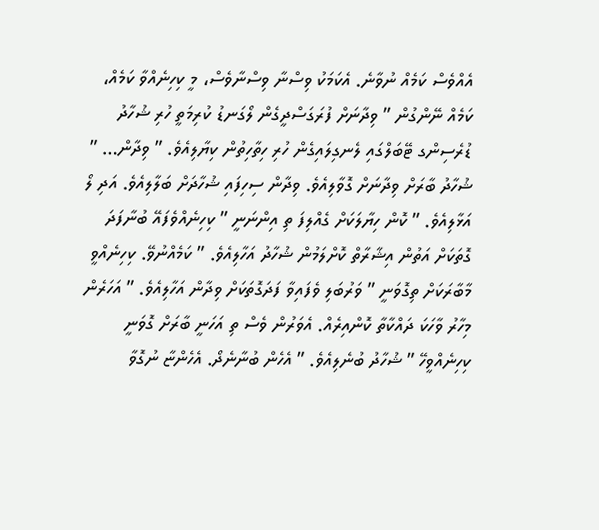އެއްވެސް ކަމެއް ނުވާނެ. އެކަމަކު ވިސްނާ ވިސްނާވެސް، މީ ކިހިނެއްވާ ކަމެއް، ކަމެއް ނޭންގުން ” ވިދާނަށް ފުރަގަސްދީގެން ލޯގަނޑު ކުރިމަތީ ހުރި ޝުހާދު ޑުރެސިންގ ޓޭބަލްގައި ލެނގިލައިގެން ހުރި ހިތާހިތުން ކިޔާލިއެވެ. ” ވިދާން… ” ޝުހާދު ބާރަށް ވިދާނަށް ގޮވާލިއެވެ. ވިދާން ސިހިފައި ޝުހާދަށް ބަލާލިއެވެ. އަދި ލޯ އަޅާލިއެވެ. ” ކޮން ހިޔާލަކަށް ގެއްލިފަ ތި އިންނަނީ ” ކިހިނެއްވެފައޭ ބުނާފަދަ ގޮތަކަށް އަތުން އިޝާރާތް ކޮށްލަމުން ޝުހާދު އަހާލިއެވެ. ” ކަމެއްނުވޭ. ކިހިނެއްވީ މާބާރަކަށް ތިގޮވަނީ ” ވަރުބަލި ވެފައިވާ ފަދަގޮތަކަށް ވިދާން އަހާލިއެވެ. ” އަހަރެން މިހާރު ވާހަކަ ދައްކާތާ ކޮންއިރެއް. އެވަރުން ވެސް ތި އަހަނީ ބާރަށް ގޮވަނީ ކިހިނެއްވީހޭ ” ޝުހާދު ބުނެލިއެވެ. ” އެހެން ބުނާނެދޯ. އެހެންޏާ ނުގޮވާ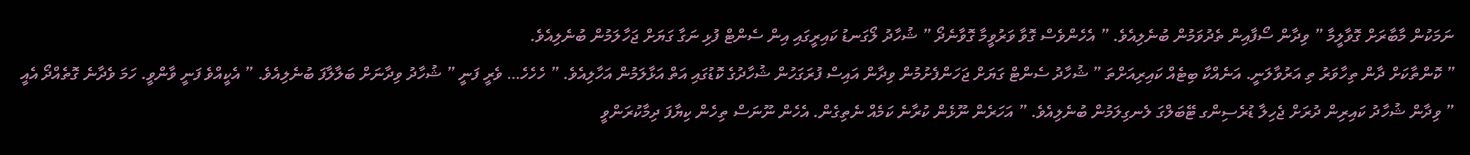ނަމަކުން މާބާރަށް ގޮވާލީމާ ” ވިދާން ސޯފާއިން ތެދުވަމުން ބުނެލިއެވެ. ” އެހެންވެސް ގޮވާ ވަރުވީމާ ގޮވާނެދޯ ” ޝުހާދު ލޯގަނޑު ކައިރީގައި އިން ސެންޓް ފުޅި ނަގާ ގަޔަށް ޖަހާލަމުން ބުނެލިއެވެ.
” ކޮންތާކަށް ދާން ތިހާވަރު ތި އަރުވާލަނީ. އަނެއްކާ ބިޓެއް ކައިރިއަށްތަ ” ޝުހާދު ސެންޓް ގަޔަށް ޖަހަންފެށުމުން ވިދާން އައިސް ފުރަގަހުން ޝުހާދުގެ ކޮޑުގައި އަތް އަޅާލަމުން އަހާލިއެވެ. ” ހެހެހެ… ވެރީ ފަނީ ” ޝުހާދު ވިދާނަށް ބަލާލާފަ ބުނެލިއެވެ. ” އެކީއްވެ ފަނީ ވާންވީ. ހަމަ ވެދާނެ ގޮތެއްދޯ އެއީ ” ވިދާން ޝުހާދު ކައިރިން ދުރަށް ޖެހިލާ ޑުރެސިންގ ޓޭބަލްގަ ލެނގިލަމުން ބުނެލިއެވެ. ” އަހަރެން ނޫޅެން ކުރާނެ ކަމެއް ނެތިގެން. އެހެން ނޫނަސް ތިހެން ކިޔާފަ ދިމާކުރަންވީ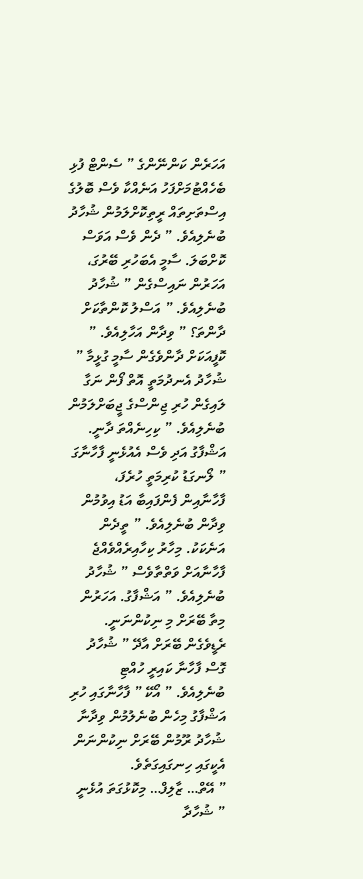އަހަރެން ކަންނޭންގެ ” ސެންޓް ފުޅި ބެހެއްޓުމަށްފަހު އަނެއްކާ ވެސް ބޮލުގެ އިސްތަށިތައް ރީތިކޮށްލަމުން ޝުހާދު ބުނެލިއެވެ. ” ދެން ވެސް އަވަސް ކޮށްބަލަ. ސާމީ އެބަހުރި ބޭރުގަ، އަހަރުން ނައިސްގެން ” ޝުހާދު ބުނެލިއެވެ. ” އަސްލު ކޮންތާކަށް ދާންތަ؟ ” ވިދާން އަހާލިއެވެ. ” ކޮފީއަކަށް ދާންވެގެން ސާމީ ގުޅީމާ ” ޝުހާދު އެނދުމަތީ އޮތް ފޯން ނަގާ ލައިގެން ހުރި ޖިންސްގެ ޖީބަށްލަމުން ބުނެލިއެވެ. ” ކިހިނެއްތަ ދާނީ. އަޝްފާގު އަދި ވެސް އެއުޅެނީ ފާހާނާގަ ” ލޯނގަޑު ކުރިމަތީ ހުރެފަ، ފާހާނާއިން ފެންފައިބާ އަޑު އިވުމުން ވިދާން ބުނެލިއެވެ. ” ތީދެން އަނެކަކު. މިހާރު ކިހާއިރެއްވެއްޖެ ފާހާނާއަށް ވަތްތާވެސް ” ޝުހާދު ބުނެލިއެވެ. ” އަޝްފާގު. އަހަރުން މިތާ ބޭރަށް މި ނިކުންނަނީ. ރެޑީވެގެން ބޭރަށް އާދޭ ” ޝުހާދު ގޮސް ފާހާނާ ކައިރީ ހުއްޓި ބުނެލިއެވެ. ” އޯކޭ ” ފާހާނާގައި ހުރި އަޝްފާގު މިހެން ބުނެލުމުން ވިދާނާ ޝުހާދު ރޫމުން ބޭރަށް ނިކުންނަން އެކީގައި ހިނގައިގަތެވެ.
” އޭތް… ޒާލިފް… މިކޮޅުގަތަ އުޅެނީ ” ޝުހާދާ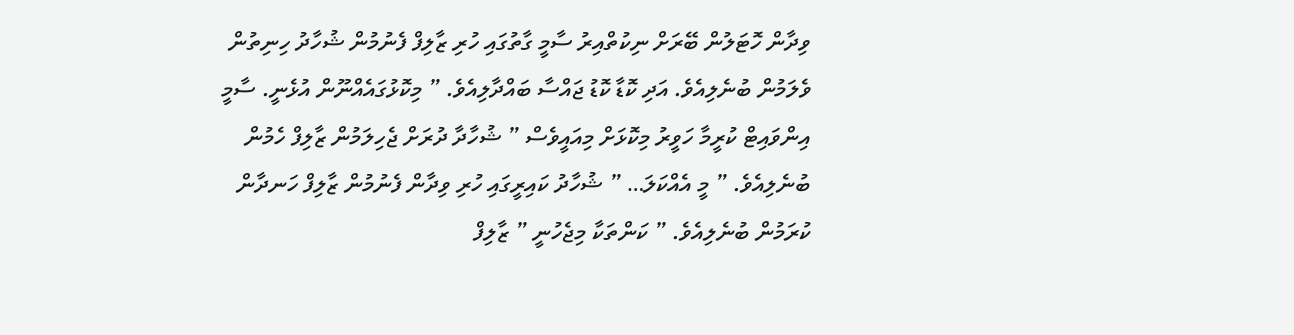ވިދާން ހޮޓަލުން ބޭރަށް ނިކުތްއިރު ސާމީ ގާތުގައި ހުރި ޒާލިފް ފެނުމުން ޝުހާދު ހިނިތުން ވެލަމުން ބުނެލިއެވެ. އަދި ކޮޑާ ކޮޑު ޖައްސާ ބައްދާލިއެވެ. ” މިކޮޅުގައެއްނޫން އުޅެނީ. ސާމީ އިންވައިޓް ކުރީމާ ހަވީރު މިކޮޅަށް މިއައީވެސް ” ޝުހާދާ ދުރަށް ޖެހިލަމުން ޒާލިފް ހެމުން ބުނެލިއެވެ. ” މީ އެއްކަލަ… ” ޝުހާދު ކައިރީގައި ހުރި ވިދާން ފެނުމުން ޒާލިފް ހަނދާން ކުރަމުން ބުނެލިއެވެ. ” ކަންތަކާ މިޖެހުނީ ” ޒާލިފް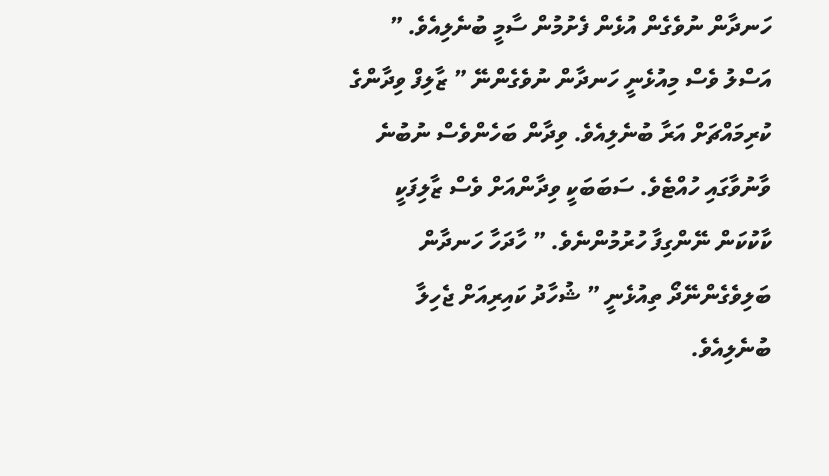ހަނދާން ނުވެގެން އުޅެން ފެށުމުން ސާމީ ބުނެލިއެވެ. ” އަސްލު ވެސް މިއުޅެނީ ހަނދާން ނުވެގެންނޭ ” ޒާލިފް ވިދާންގެ ކުރިމައްޗަށް އަރާ ބުނެލިއެވެ. ވިދާން ބަހެންވެސް ނުބުނެ ވާނުވާގައި ހުއްޓެވެ. ސަބަބަކީ ވިދާންއަށް ވެސް ޒާލިފަކީ ކާކުކަން ނޭންގިފާ ހުރުމުންނެވެ. ” ހާދަހާ ހަނދާން ބަލިވެގެންނޭދޯ ތިއުޅެނީ ” ޝުހާދު ކައިރިއަށް ޖެހިލާ ބުނެލިއެވެ.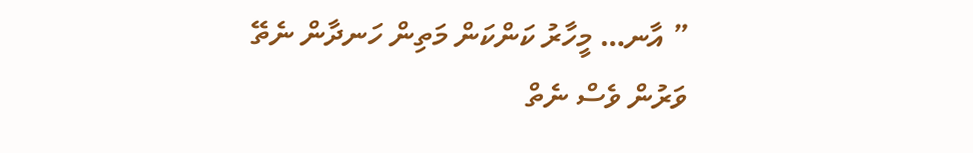” އާނ… މީހާރު ކަންކަން މަތިން ހަނދާން ނެތޭ ވަރުން ވެސް ނެތް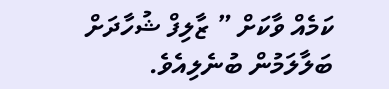ކަމެއް ވާކަށް ” ޒާލިފް ޝުހާދަށް ބަލާލަމުން ބުނެލިއެވެ.